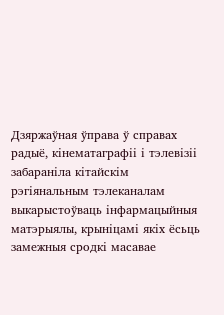Дзяржаўная ўправа ў справах радыё, кінематаграфіі і тэлевізіі забараніла кітайскім рэгіянальным тэлеканалам выкарыстоўваць інфармацыйныя матэрыялы, крыніцамі якіх ёсьць замежныя сродкі масавае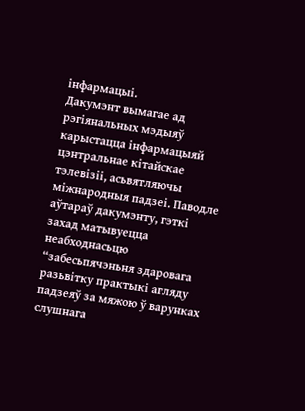інфармацыі.
Дакумэнт вымагае ад рэгіянальных мэдыяў карыстацца інфармацыяй цэнтральнае кітайскае тэлевізіі, асьвятляючы міжнародныя падзеі. Паводле аўтараў дакумэнту, гэткі захад матывуецца неабходнасьцю “забесьпячэньня здаровага разьвітку практыкі агляду падзеяў за мяжою ў варунках слушнага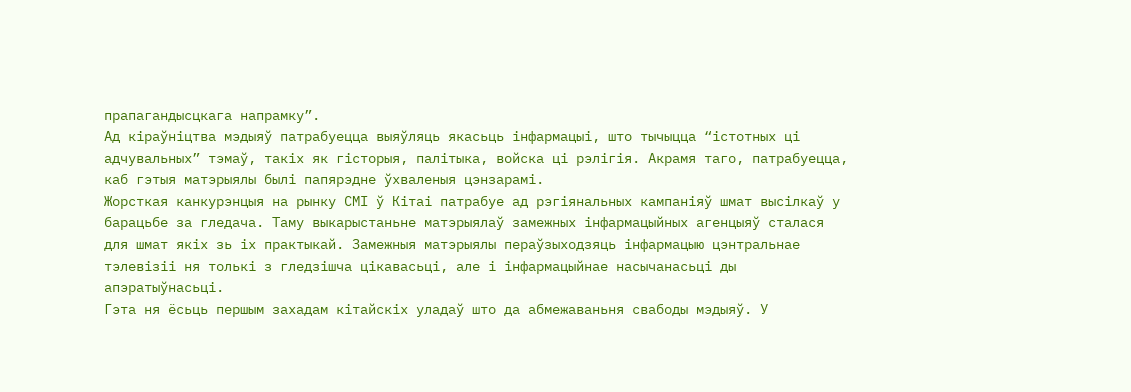прапагандысцкага напрамку”.
Ад кіраўніцтва мэдыяў патрабуецца выяўляць якасьць інфармацыі, што тычыцца “істотных ці адчувальных” тэмаў, такіх як гісторыя, палітыка, войска ці рэлігія. Акрамя таго, патрабуецца, каб гэтыя матэрыялы былі папярэдне ўхваленыя цэнзарамі.
Жорсткая канкурэнцыя на рынку СМІ ў Кітаі патрабуе ад рэгіянальных кампаніяў шмат высілкаў у барацьбе за гледача. Таму выкарыстаньне матэрыялаў замежных інфармацыйных агенцыяў сталася для шмат якіх зь іх практыкай. Замежныя матэрыялы пераўзыходзяць інфармацыю цэнтральнае тэлевізіі ня толькі з гледзішча цікавасьці, але і інфармацыйнае насычанасьці ды апэратыўнасьці.
Гэта ня ёсьць першым захадам кітайскіх уладаў што да абмежаваньня свабоды мэдыяў. У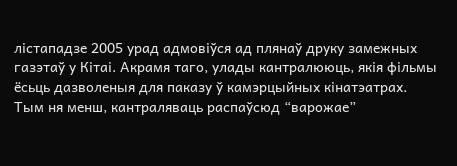лістападзе 2005 урад адмовіўся ад плянаў друку замежных газэтаў у Кітаі. Акрамя таго, улады кантралююць, якія фільмы ёсьць дазволеныя для паказу ў камэрцыйных кінатэатрах. Тым ня менш, кантраляваць распаўсюд “варожае”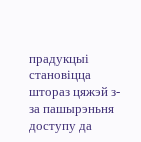прадукцыі становіцца штораз цяжэй з-за пашырэньня доступу да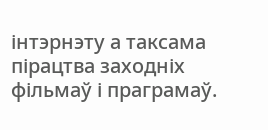інтэрнэту а таксама пірацтва заходніх фільмаў і праграмаў.